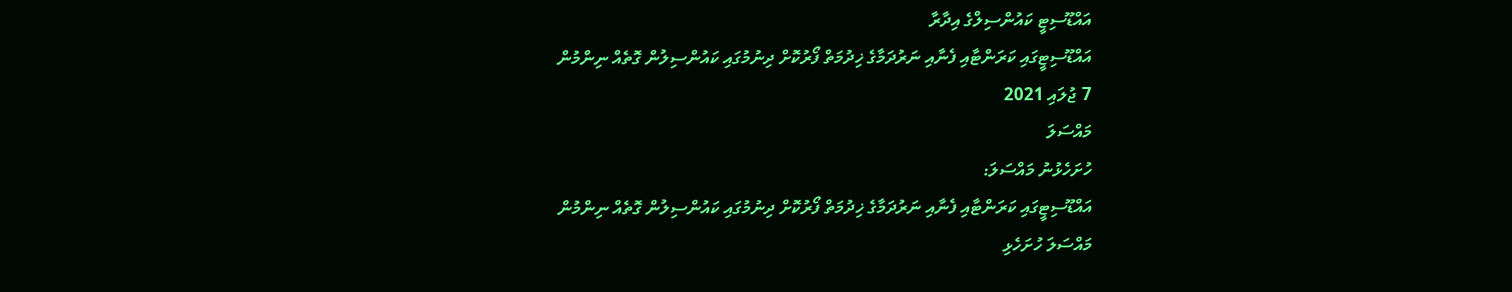އައްޑޫސިޓީ ކައުންސިލްގެ އިދާރާ
އައްޑޫސިޓީގައި ކަރަންޓާއި ފެނާއި ނަރުދަމާގެ ޚިދުމަތް ފޯރުކޮށް ދިނުމުގައި ކައުންސިލުން ގޮތެއް ނިންމުން
7 ޖުލައި 2021
މައްސަލަ
ހުށަހެޅުނު މައްސަލަ:
އައްޑޫސިޓީގައި ކަރަންޓާއި ފެނާއި ނަރުދަމާގެ ޚިދުމަތް ފޯރުކޮށް ދިނުމުގައި ކައުންސިލުން ގޮތެއް ނިންމުން
މައްސަލަ ހުށަހެޅި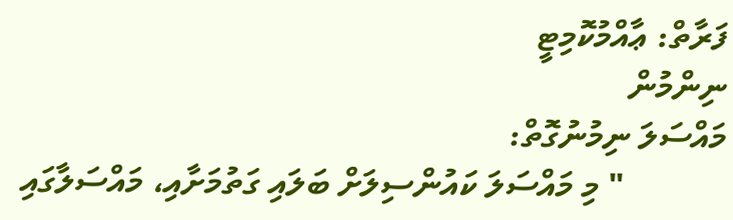ފަރާތް: ޢާއްމުކޮމިޓީ
ނިންމުން
މައްސަލަ ނިމުނުގޮތް:
            " މި މައްސަލަ ކައުންސިލަށް ބަލައި ގަތުމަށާއި، މައްސަލާގައި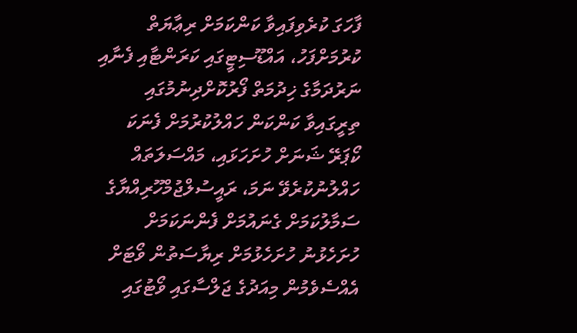ފާހަގަ ކުރެވިފައިވާ ކަންކަމަށް ރިޢާޔަތް ކުރުމަށްފަހު، އައްޑޫސިޓީގައި ކަރަންޓާއި ފެނާއި ނަރުދަމާގެ ޚިދުމަތް ފޯރުކޮށްދިނުމުގައި ތިރީގައިވާ ކަންކަން ހައްލުކުރުމަށް ފެނަކަ ކޯޕަރޭ ޝަނަށް ހުށަހަޅައި، މައްސަލަތައް ހައްލުނުކުރެވޭ ނަމަ، ރައީސުލްޖުމްހޫރިއްޔާގެ ސަމާލުކަމަށް ގެނައުމަށް ފެންނަކަމަށް ހުށަހެޅުނު ހުށަހެޅުމަށް ރިޔާސަތުން ވޯޓަށް އެއްސެވެމުން މިއަދުގެ ޖަލްސާގައި ވޯޓުގައި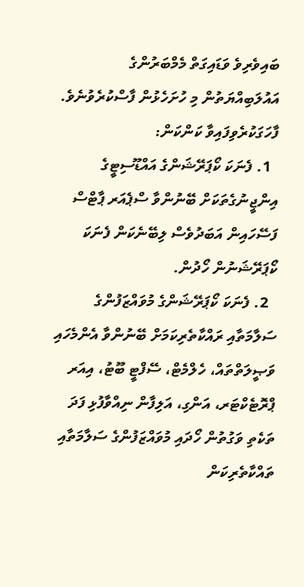ބައިވެރިވެ ވަޑައިގަތް މެމްބަރުންގެ އައުލަބިއްޔަތުން މި ހުށަހެޅުން ފާސްކުރެވުނެވެ.
ފާހަގަކުރެވިފައިވާ ކަންކަން:
  1. ފެނަކަ ކޯޕަރޭޝަންގެ އައްޑޫސިޓީގެ އިންޖީނުގެތަކަށް ބޭނުންވާ ސްޕެއަރ ޕާޓްސް ފަސޭހައިން އަބަދުވެސް ލިބޭނެކަން ފެނަކަ ކޯޕަރޭޝަނުން ހޯދުން.
  2. ފެނަކަ ކޯޕަރޭޝަންގެ މުވައްޒަފުންގެ ސަލާމަތާއި ރައްކާތެރިކަމަށް ބޭނުންވާ އެންމެހައި ވަޞީލަތްތައް، ހެލްމެޓް، ސޭފްޓީ ބޫޓު، އިއަރ ޕްރޮޓެކްޓަރ، އަންގި، އަލިފާން ނިއްވާފުޅި ފަދަ ތަކެތި ވަގުތުން ހޯދައި މުވައްޒަފުންގެ ސަލާމަތާއި ތައްކާތެރިކަން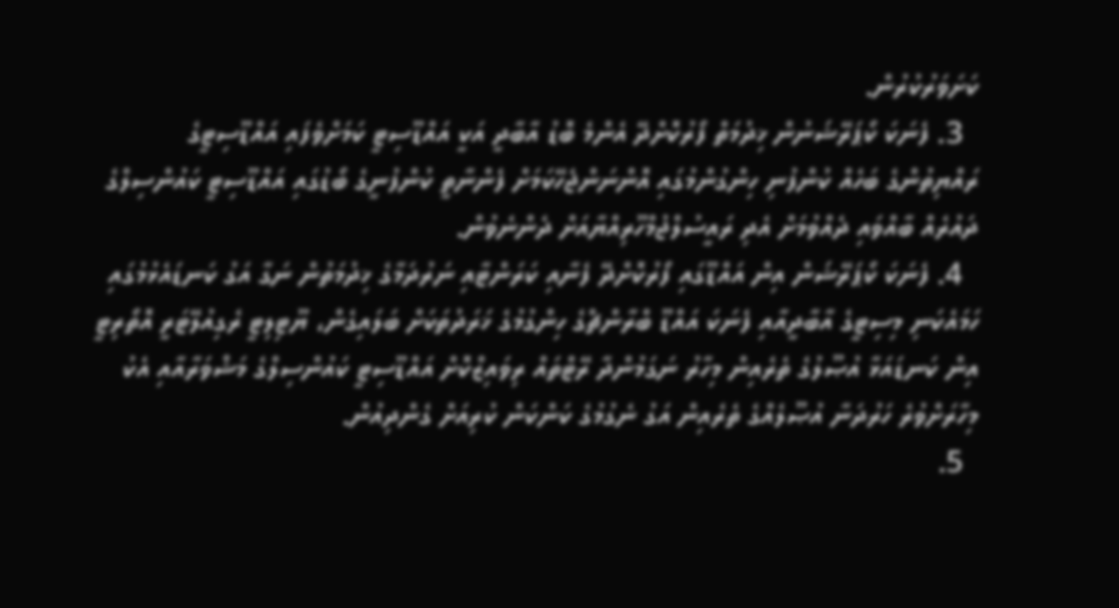ކަށަވަރުކުރުން.
  3. ފެނަކަ ކޯޕަރޭޝަނުން ޚިދުމަތް ފޯރުކޮށްދޭ އެންމެ ބޮޑު އާބާދީ އަކީ އައްޑޫސިޓީ ކަމަށްވެފައި އައްޑޫސިޓީގެ ރައްޔިތުންގެ ބަހެއް ކުންފުނި ހިންގުންމުގައި އޮންނަންޖެހޭކަމަށް ފެންނާތީ ކުންފުނީގެ ބޯޑުގައި އައްޑޫސިޓީ ކައުންސިލްގެ ދައުރެއް ބާއްވައި ދެއްވުމަށް އެދި ރައީސުލްޖުމްހޫރިއްޔާއަށް ދެންނެވުން.
  4. ފެނަކަ ކޯޕަރޭޝަން އިން އައްޑޫގައި ފޯރުކޮށްދޭ ފެނާއި ކަރަންޓާއި ނަރުދަމާގެ ޚިދުމަތުން ނަގާ އަގު ކަނޑައެޅުމުގައި ހަމައެކަނި މިސިޓީގެ އާބާދީއާއި ފެނަކަ އައްޑޫ ބްރާންޗްގެ ހިންގުމުގެ ޚަރަދުތަކަށް ބަލައިގެން، ޔޫޓިލިޓީ ރެގިއުލޭޓަރީ އޮތޯރިޓީ އިން ކަނޑައަޅާ އުޞޫލުގެ ތެރެއިން މިހާރު ނަގަމުންދާ ރޭޓްތައް ރިވައިޒްކޮށް އައްޑޫސިޓީ ކައުންސިލްގެ މަޝްވަރާއާއި އެކު މިހާރަށްވުރެ ހަރުދަނާ އުޞޫލެއްގެ ތެރެއިން އަގު ނެގުމުގެ ކަންކަން ކުރިއަށް ގެންދިއުން.
  5.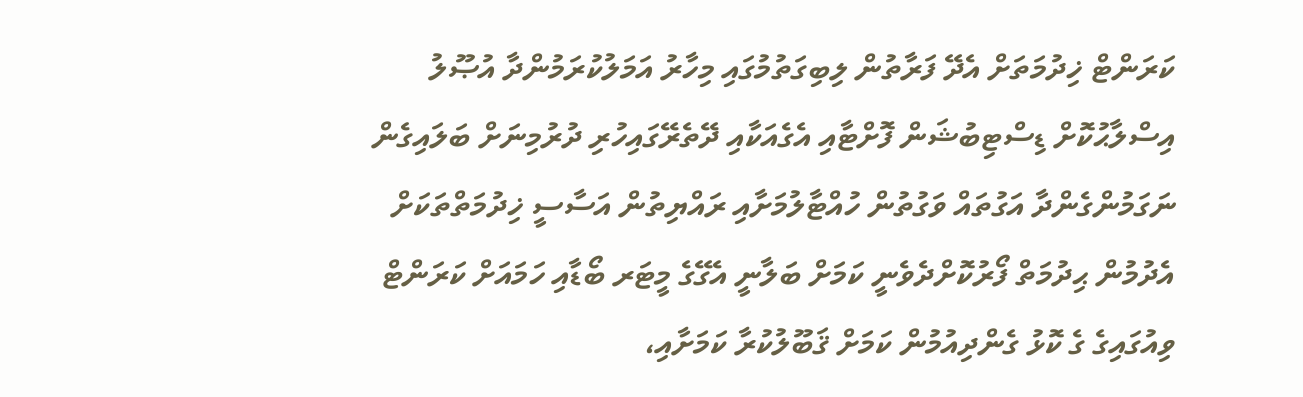ކަރަންޓް ޚިދުމަތަށް އެދޭ ފަރާތުން ލިބިގަތުމުގައި މިހާރު އަމަލުކުރަމުންދާ އުޞޫލު އިސްލާޙުކޮށް ޑިސްޓިބުޝަން ފޮށްޓާއި އެގެއަކާއި ދޭތެރޭގައިހުރި ދުރުމިނަށް ބަލައިގެން ނަގަމުންގެންދާ އަގުތައް ވަގުތުން ހުއްޓާލުމަށާއި ރައްޔިތުން އަސާސީ ޚިދުމަތްތަކަށް އެދުމުން ޙިދުމަތް ފޯރުކޮށްދެވެނީ ކަމަށް ބަލާނީ އެގޭގެ މީޓަރ ބޯޑާއި ހަމައަށް ކަރަންޓް ވިއުގައިގެ ގެ ކޮޅު ގެންދިއުމުން ކަމަށް ޤަބޫލުކުރާ ކަމަށާއި،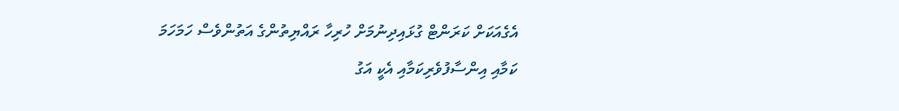އެގެއަކަށް ކަރަންޓް ގުޅައިދިނުމަށް ހުރިހާ ރައްޔިތުންގެ އަތުންވެސް ހަމަހަމަ ކަމާއި އިންސާފުވެރިކަމާއި އެކީ އަގު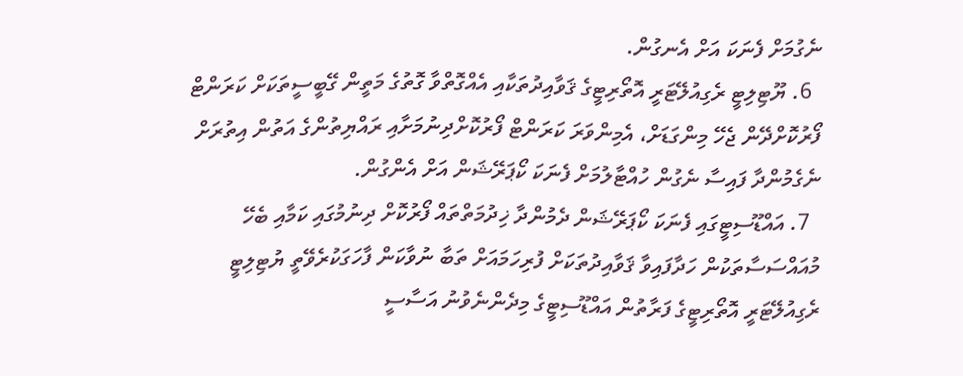ނެގުމަށް ފެނަކަ އަށް އެނގުން.
  6. ޔޫޓިލިޓީ ރެގިއުލޭޓަރީ އޮތޯރިޓީގެ ޤަވާއިދުތަކާއި އެއްގޮތްވާ ގޮތުގެ މަތީން ގޭބީސީތަކަށް ކަރަންޓް ފޯރުކޮށްދޭން ޖެހޭ މިންގަޑަށް، އެމިންވަރަ ކަރަންޓް ފޯރުކޮށްދިނުމަށާއި ރައްޔިތުންގެ އަތުން އިތުރަށް ނެގެމުންދާ ފައިސާ ނެގުން ހުއްޓާލުމަށް ފެނަކަ ކޯޕަރޭޝަން އަށް އެންގުން.
  7. އައްޑޫސިޓީގައި ފެނަކަ ކޯޕަރޭޝަން ދެމުންދާ ޚިދުމަތްތައް ފޯރުކޮށް ދިނުމުގައި ކަމާއި ބެހޭ މުއައްސަސާތަކުން ހަދާފައިވާ ޤަވާއިދުތަކަށް ފުރިހަމައަށް ތަބާ ނުވާކަން ފާހަގަކުރެވޭތީ ޔުޓިލިޓީ ރެގިއުލޭޓަރީ އޮތޯރިޓީގެ ފަރާތުން އައްޑޫސިޓީގެ މިދެންނެވުނު އަސާސީ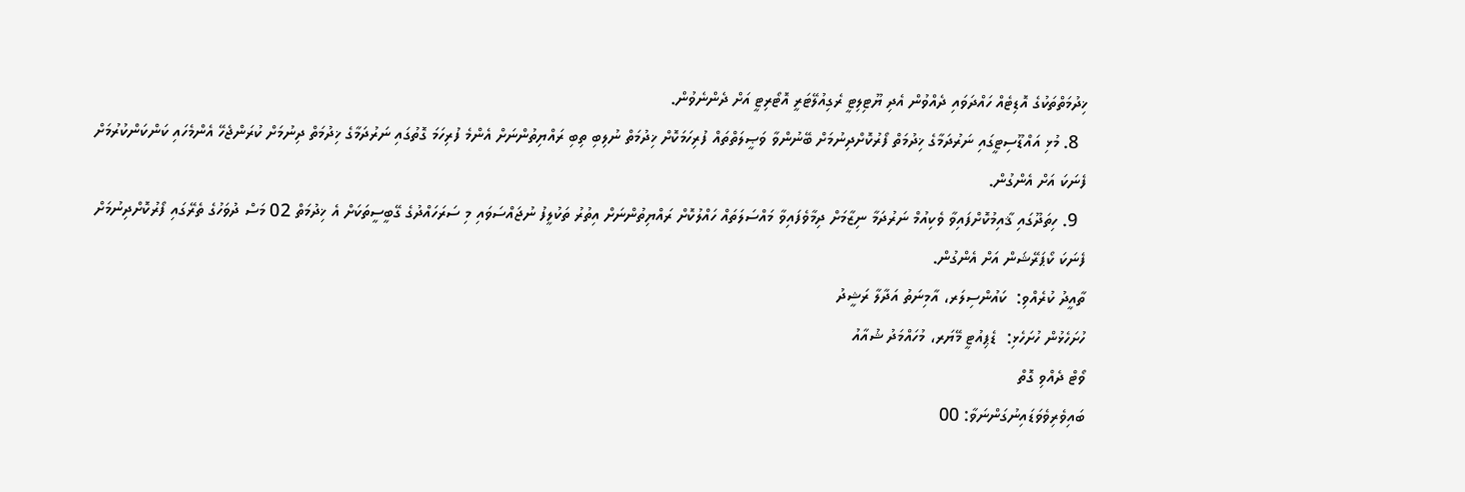ޚިދުމަތްތަކުގެ އޮޑިޓެއް ހައްދަވައި ދެއްވުން އެދި ޔޫޓިލިޓީ ރެގިއުލޭޓަރީ އޮޓޯރިޓީ އަށް ދެންނެވުން.
  8. މުޅި އައްޑޫސިޓީގައި ނަރުދަމާގެ ޚިދުމަތް ފޯރުކޮށްދިނުމަށް ބޭނުންވާ ވަޞީލަތްތައް ފުރިހަމަކޮށް ޚިދުމަތް ނުލިބި ތިބި ރައްޔިތުންނަށް އެންމެ ފުރިހަމަ ގޮތުގައި ނަރުދަމާގެ ޚިދުމަތް ދިނުމަށް ކުރަންޖެހޭ އެންމެހައި ކަންކަންކުރުމަށް ފެނަކަ އަށް އެންގުން.
  9. ހިތަދޫގައި ޤާއިމުކޮށްފައިވާ ވެކިއުމް ނަރުދަމާ ނިޒާމަށް ދިމާވެފައިވާ މައްސަލަތައް ހައްލުކޮށް ރައްޔިތުންނަށް އިތުރު ތަކުލީފު ނުޖައްސަވައި މި ސަރަހައްދުގެ ގޭބީސީތަކަށް އެ ޚިދުމަތް 02 މަސް ދުވަހުގެ ތެރޭގައި ފޯރުކޮށްދިނުމަށް ފެނަކަ ކޯޕަރޭޝަން އަށް އެންގުން.
ތާއީދު ކުރެއްވި:  ކައުންސިލަރ، އާމިނަތު އަދާލާ ރަޝީދު
ހުށަހެޅުން ހުށަހެޅި:  ޑެޕިއުޓީ މޭޔަރ، މުހައްމަދު ޝުއާއު
ވޯޓް ދެއްވި ގޮތް
ބައިވެރިވެވަޑައިނުގަންނަވާ: 00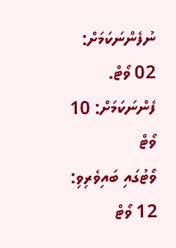ނުފެންނަކަމަށް: 02 ވޯޓް.
ފެންނަކަމަށް: 10 ވޯޓް
ވޯޓުގައި ބައިވެރިވި: 12 ވޯޓް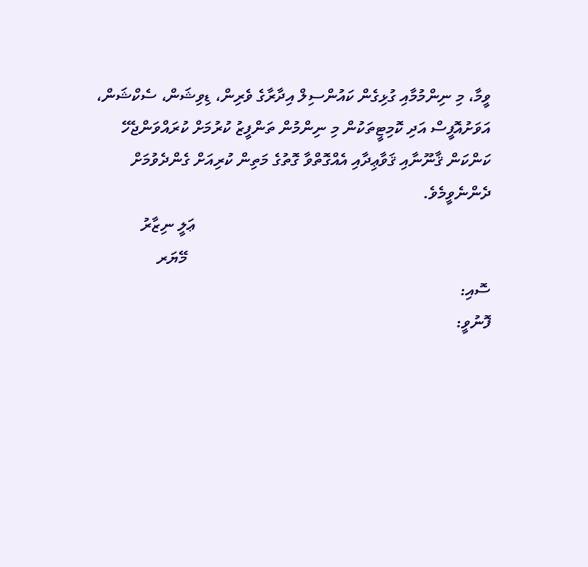ވީމާ، މި ނިންމުމާއި ގުޅިގެން ކައުންސިލް އިދާރާގެ ވެރިން، ޑިވިޝަން، ސެކްޝަން، އަވަށުއޮފީސް އަދި ކޮމިޓީތަކުން މި ނިންމުން ތަންފީޒު ކުރުމަށް ކުރައްވަންޖެހޭ ކަންކަން ޤާނޫނާއި ޤަވާޢިދާއި އެއްގޮތްވާ ގޮތުގެ މަތިން ކުރިއަށް ގެންދެވުމަށް ދެންނެވީމެވެ.
                                                                       ޢަލީ ނިޒާރު
                                                                         މޭޔަރ
ސޮއި:
ފޮނުވީ: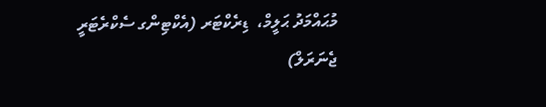މުޙައްމަދު ޙަލީމް،  ޑިރެކްޓަރ (އެކްޓިންގ ސެކްރެޓަރީ ޖެނަރަލް)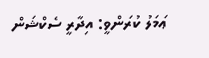ޢަމަލު ކުރަންވީ: އިދާރީ ސެކްޝަން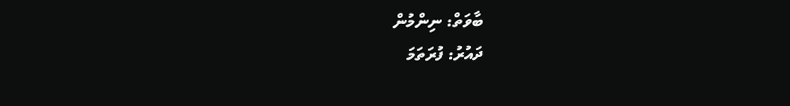ބާވަތް: ނިންމުން
ދައުރު: ފުރަތަމަ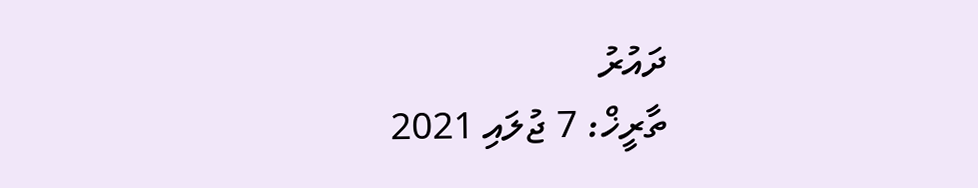ދައުރު
ތާރީޚް: 7 ޖުލައި 2021